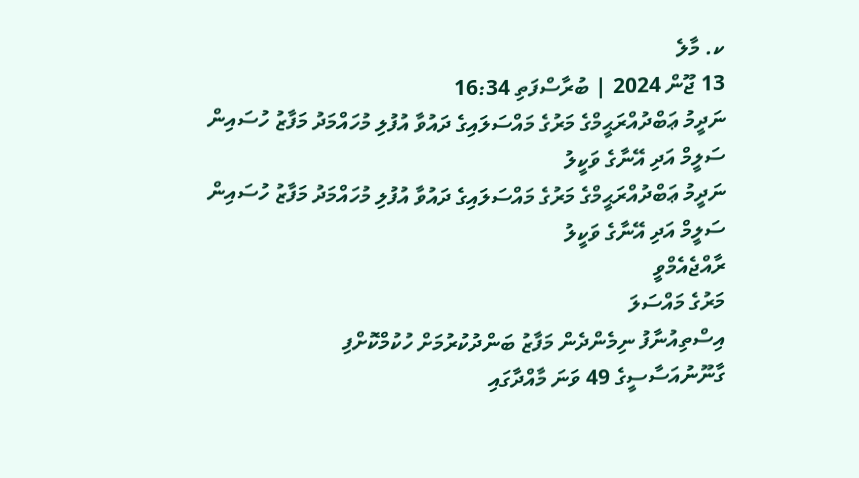ކ. މާލެ
13 ޖޫން 2024 | ބުރާސްފަތި 16:34
ނަދީމު ޢަބްދުއްރަޙީމްގެ މަރުގެ މައްސަލައިގެ ދައުވާ އުފުލި މުހައްމަދު މަފާޒު ހުސައިން ސަލީމް އަދި އޭނާގެ ވަކީލު
ނަދީމު ޢަބްދުއްރަޙީމްގެ މަރުގެ މައްސަލައިގެ ދައުވާ އުފުލި މުހައްމަދު މަފާޒު ހުސައިން ސަލީމް އަދި އޭނާގެ ވަކީލު
ރާއްޖެއެމްވީ
މަރުގެ މައްސަލަ
އިސްތިއުނާފު ނިމެންދެން މަފާޒު ބަންދުކުރުމަށް ހުކުމްކޮށްފި
ގާނޫނުއަސާސީގެ 49 ވަނަ މާއްދާގައި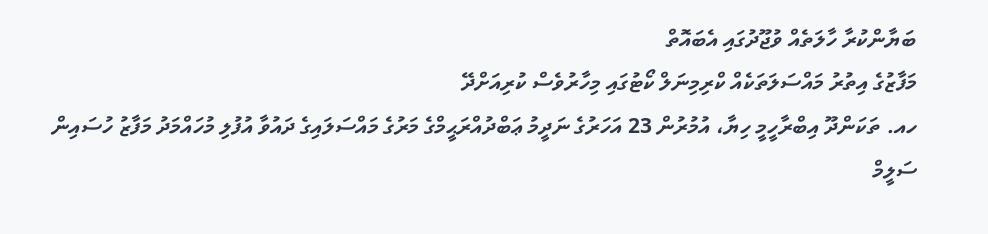ބަޔާންކުރާ ހާލަތެއް ވުޖޫދުގައި އެބައޮތް
މަފާޒުގެ އިތުރު މައްސަލަތަކެއް ކްރިމިނަލް ކޯޓުގައި މިހާރުވެސް ކުރިއަށްދޭ
ހއ. ތަކަންދޫ އިބްރާހީމީ ހިޔާ، އުމުރުން 23 އަހަރުގެ ނަދީމު ޢަބްދުއްރަޙީމްގެ މަރުގެ މައްސަލައިގެ ދައުވާ އުފުލި މުހައްމަދު މަފާޒު ހުސައިން ސަލީމް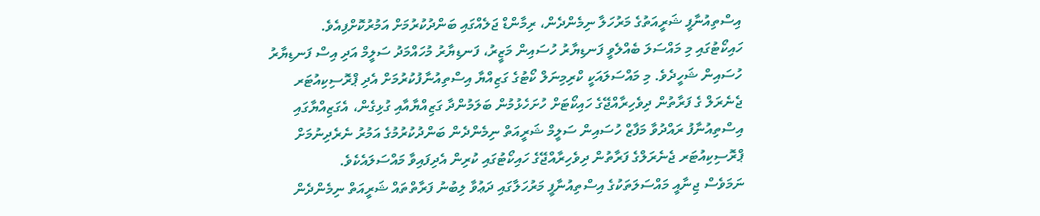އިސްތިއުނާފީ ޝަރީއަތުގެ މަރުހަލާ ނިމެންދެން، ރިމާންޑް ޖަލެއްގައި ބަންދުކުރުމަށް އަމުރުކޮށްފިއެވެ.
ހައިކޯޓުގައި މި މައްސަލަ ބެއްލެވީ ފަނޑިޔާރު ހުސައިން މަޒީރު، ފަނޑިޔާރު މުހައްމަދު ސަލީމް އަދި އިސް ފަނޑިޔާރު ހުސައިން ޝަހީދެވެ. މި މައްސަލައަކީ ކްރިމިނަލް ކޯޓުގެ ގަޒިއްޔާ އިސްތިއުނާފުކުރުމަށް އެދި ޕްރޮސިކިއުޓަރ ޖެނެރަލް ގެ ފަރާތުން ދިވެހިރާއްޖޭގެ ހައިކޯޓަށް ހުށަހެޅުމުން ބަލަމުންދާ ގަޒިއްޔާއާއި ގުޅިގެން، އެގަޒިއްޔާގައި އިސްތިއުނާފު ރައްދުވާ މަފާޒް ހުސައިން ސަލީމް ޝަރީއަތް ނިމެންދެން ބަންދުކުރުމުގެ އަމުރު ނެރެދިނުމަށް ޕްރޮސިކިއުޓަރ ޖެނެރަލްގެ ފަރާތުން ދިވެހިރާއްޖޭގެ ހައިކޯޓުގައި ކުރިން އެދިފައިވާ މައްސަލައެކެވެ.
ނަމަވެސް ޖިނާއީ މައްސަލަތަކުގެ އިސްތިއުނާފީ މަރުހަލާގައި ދަޢުވާ ލިބުނު ފަރާތްތައް ޝަރީއަތް ނިމެންދެން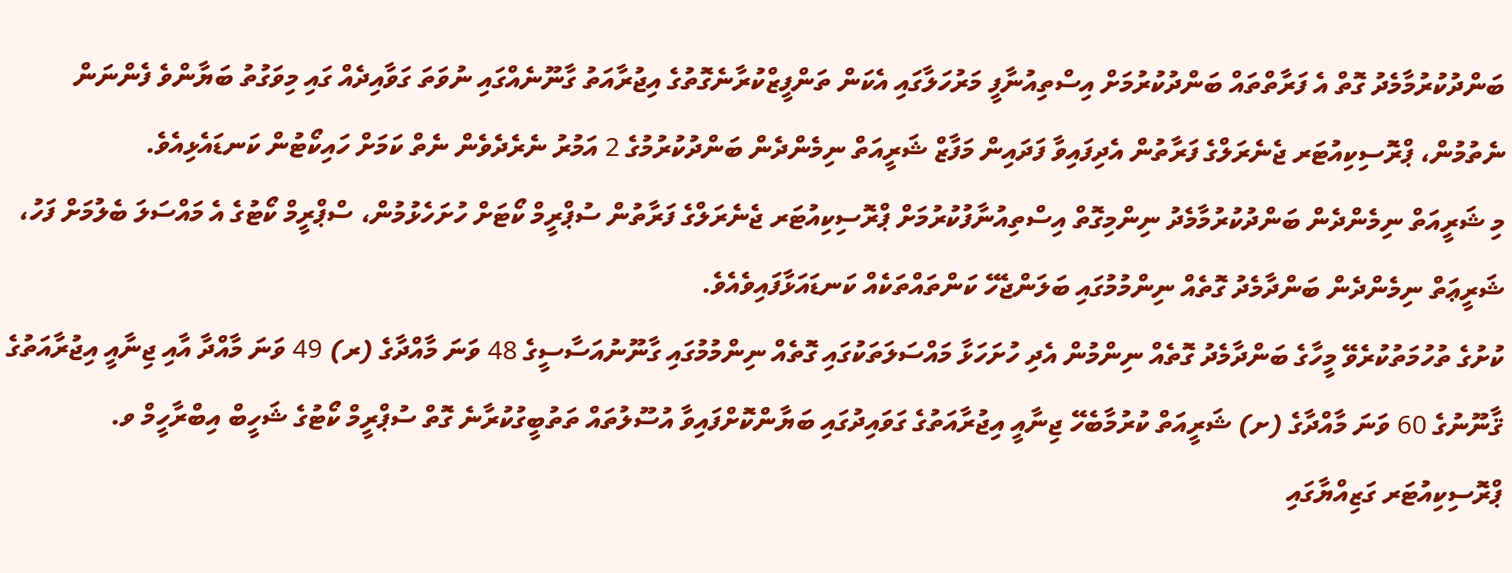ބަންދުކުރުމާމެދު ގޮތް އެ ފަރާތްތައް ބަންދުކުރުމަށް އިސްތިއުނާފީ މަރުހަލާގައި އެކަން ތަންފީޒްކުރާނެގޮތުގެ އިޖުރާއަތު ގާނޫނެއްގައި ނުވަތަ ގަވާއިދެއް ގައި މިވަގުތު ބަޔާންވެ ފެންނަން ނެތުމުން، ޕްރޮސިކިއުޓަރ ޖެނެރަލްގެ ފަރާތުން އެދިފައިވާ ފަދައިން މަފާޒް ޝަރީއަތް ނިމެންދެން ބަންދުކުރުމުގެ 2 އަމުރު ނެރެދެވެން ނެތް ކަމަށް ހައިކޯޓުން ކަނޑައެޅިއެވެ.
މި ޝަރީއަތް ނިމެންދެން ބަންދުކުރުމާމެދު ނިންމިގޮތް އިސްތިއުނާފުކުރުމަށް ޕްރޮސިކިއުޓަރ ޖެނެރަލްގެ ފަރާތުން ސުޕްރީމް ކޯޓަށް ހުށަހެޅުމުން، ސްޕްރީމް ކޯޓުގެ އެ މައްސަލަ ބެލުމަށް ފަހު، ޝަރީޢަތް ނިމެންދެން ބަންދާމެދު ގޮތެއް ނިންމުމުގައި ބަލަންޖެހޭ ކަންތައްތަކެއް ކަނޑައަޅާފައިވެއެވެ.
ކުށުގެ ތުހުމަތުކުރެވޭ މީހާގެ ބަންދާމެދު ގޮތެއް ނިންމުން އެދި ހުށަހަޅާ މައްސަލަތަކުގައި ގޮތެއް ނިންމުމުގައި ގާނޫނުއަސާސީގެ 48 ވަނަ މާއްދާގެ (ރ) 49 ވަނަ މާއްދާ އާއި ޖިނާއީ އިޖުރާއަތުގެ ޤާނޫނުގެ 60 ވަނަ މާއްދާގެ (ށ) ޝަރީއަތް ކުރުމާބެހޭ ޖިނާއީ އިޖުރާއަތުގެ ގަވައިދުގައި ބަޔާންކޮށްފައިވާ އުސޫލުތައް ތަތުބީގުކުރާނެ ގޮތް ސުޕްރީމް ކޯޓުގެ ޝަހީބް އިބްރާހީމް ވ. ޕްރޮސިކިއުޓަރ ގަޒިއްޔާގައި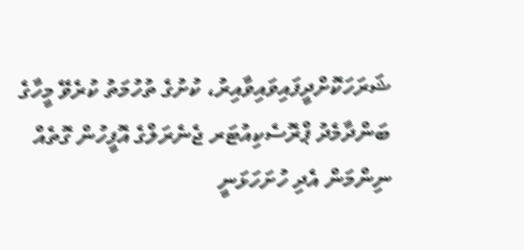ޝަރަހަކޮށްދީފައިވައިވާއިރު، ކުށުގެ ތުހުމަތު ކުރެވޭ މީހާގެ ބަންދާމެދު ޕްރޮސެކިއުޓަރ ޖެނެރަލްގެ އޮފީހުން ގޮތެއް ނިންމަން އެދި ހުށަހަޅަނީ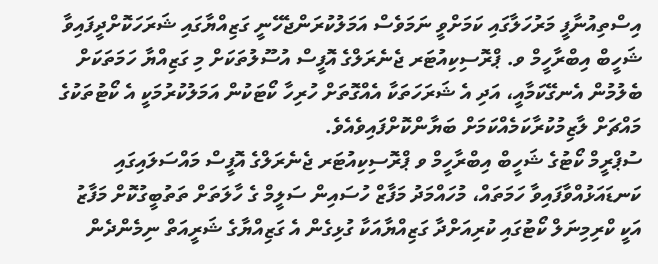އިސްތިއުނާފީ މަރުހަލާގައި ކަމަށްވީ ނަމަވެސް އަމަލުކުރަންޖެހޭނީ ގަޒިއްޔާގައި ޝަރަހަކޮށްދީފައިވާ ޝަހީބް އިބްރާހީމް ވ. ޕްރޮސިކިއުޓަރ ޖެނެރަލްގެ އޮފީސް އުސޫލުތަކަށް މި ގަޒިއްޔާ ހަމަތަކަށް ބެލުމުން އެނގޭކަމާއީ، އަދި އެ ޝަރަހަތަކާ އެއްގޮތަށް ހުރިހާ ކޯޓަކުން އަމަލުކުރުމަކީ އެ ކޯޓުތަކުގެ މައްޗަށް ލާޒިމުކުރާކަމެއްކަމަށް ބަޔާންކޮށްފައިވެއެވެ.
ސުޕްރީމް ކޯޓުގެ ޝަހީބް އިބްރާހީމް ވ ޕްރޮސިކިއުޓަރ ޖެނެރަލްގެ އޮފީސް މައްސަލައިގައި ކަނޑައަޅުއްވާފައިވާ ހަމަތައް، މުހައްމަދު މަފާޒް ހުސައިން ސަލީމް ގެ ހާލަތަށް ތަތުބީގުކޮށް މަފާޒު އަކީ ކްރިމިނަލް ކޯޓުގައި ކުރިއަށްދާ ގަޒިއްޔާއަކާ ގުޅިގެން އެ ގަޒިއްޔާގެ ޝަރީއަތް ނިމެންދެން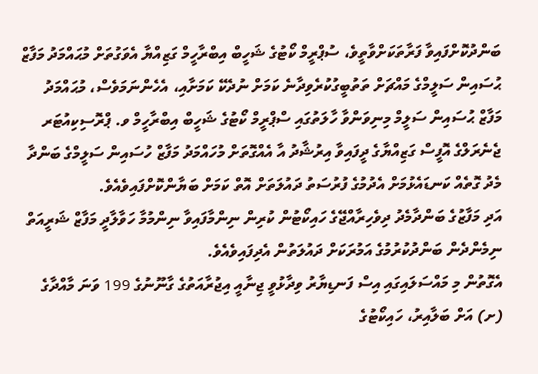ބަންދުކޮށްފައިވާ ފަރާތަކަށްވާތީވެ، ސުޕްރީމް ކޯޓުގެ ޝަހީބް އިބްރާހީމް ގަޒިއްޔާ އެވަގުތަށް މުޙައްމަދު މަފާޒް ޙުސައިން ސަލީމްގެ މައްޗަށް ތަތުބީގުކުރެވިދާނެ ކަމަށް ނުދެކޭ ކަމަށާއި، އެހެންނަމަވެސް، މުޙައްމަދު މަފާޒް ޙުސައިން ސަލީމް މިނިވަންވާ ހާލަތުގައި ސްޕްރީމް ކޯޓުގެ ޝަހީބް އިބްރާހީމް ވ. ޕްރޮސިކިއުޓަރ ޖެނެރަލްގެ އޮފީސް ގަޒިއްޔާގެ ދީފައިވާ އިރުޝާދު އާ އެއްގޮތަށް މުހައްމަދު މަފާޒް ހުސައިން ސަލީމްގެ ބަންދާ މެދު ގޮތެއް ކަނޑައެޅުމަށް އެދުމުގެ ފުރުސަތު ދައުލަތަށް އޮތް ކަމަށް ބަޔާންކޮށްފައިވެއެވެ.
އަދި މަފާޒުގެ ބަންދާމެދު ދިވެހިރާއްޖޭގެ ހައިކޯޓުން ކުރިން ނިންމާފައިވާ ނިންމުމާ ހަވާލާދީ މަފާޒް ޝަރީއަތް ނިމެންދެން ބަންދުކުރުމުގެ އަމުރަކަށް ދައުލަތުން އެދިފައިވެއެވެ.
އެގޮތުން މި މައްސަލައިގައި އިސް ފަނޑިޔާރު ވިދާޅުވީ ޖިނާއީ އިޖުރާއަތުގެ ގާނޫނުގެ 199 ވަނަ މާއްދާގެ (ށ) އަށް ބަލާއިރު، ހައިކޯޓުގެ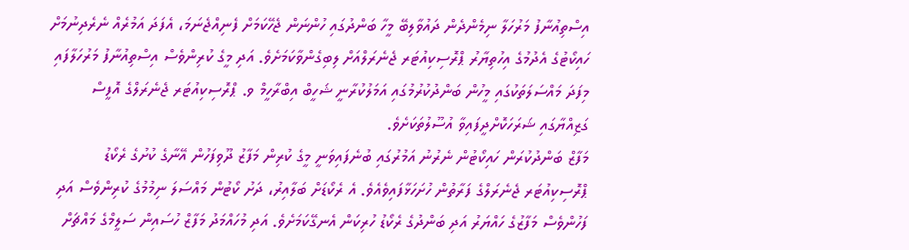އިސްތިއުނާފު މަރުހަލާ ނިމެންދެން ދައުވާލިބޭ މީހާ ބަންދުގައި ހުންނަން ޖެހޭކަމަށް ފެނިއްޖެނަމަ، އެފަދަ އަމުރެއް ނެރެދިނުމަށް ހައިކޯޓުގެ އެދުމުގެ އިހުތިޔާރު ޕްރޮސިކިއުޓަރ ޖެނެރަލްއަށް ލިބިގެންވާކަމަށެވެ. އަދި މީގެ ކުރިންވެސް އިސްތިއުނާފު މަރުހަލާފައި މިފަދަ މައްސަލަތަކުގައި މީހުން ބަންދުކުރުމުގައި އަމަލުކުރާނީ ޝަހީބް އިބްރާހީމް ވ. ޕްރޮސިކިއުޓަރ ޖެނެރަލްގެ އޮފީސް ގަޒިއްޔާގައި ޝަރަހަކޮށްދީފައިވާ އުސޫލުތަކަށެވެ.
މަފާޒް ބަންދުކުރަން ހައިކޯޓުން ނެރުނު އަމުރުގައި ބުނެފައިވަނީ މީގެ ކުރިން މަފާޒު ދޫވިފަހުން އޭނާގެ ކުށުގެ ރެކޯޑު ޕްރޮސިކިއުޓަރ ޖެނެރަލްގެ ފަރާތުން ހުށަހަޅާފައިވެއެވެ. އެ ރެކޯޑަށް ބަލާއިރު، ދަށު ކޯޓުން މައްސަލަ ނިމުމުގެ ކުރިންވެސް އަދި ފަހުންވެސް މަފާޒުގެ ހައްޔަރު އަދި ބަންދުގެ ރެކޯޑު ހުރިކަން އެނގޭކަމަށެވެ. އަދި މުހައްމަދު މަފާޒް ހުސައިން ސަލީމްގެ މައްޗަށް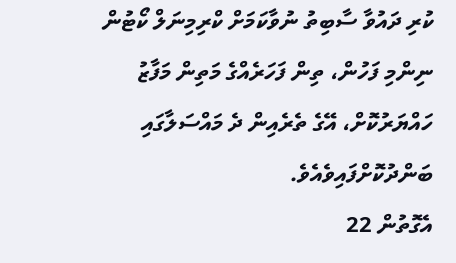ކުރި ދައުވާ ސާބިތު ނުވާކަމަށް ކްރިމިނަލް ކޯޓުން ނިންމި ފަހުން، ތިން ފަހަރެއްގެ މަތިން މަފާޒު ހައްޔަރުކޮށް، އޭގެ ތެރެއިން ދެ މައްސަލާގައި ބަންދުކޮށްފައިވެއެވެ.
އެގޮތުން 22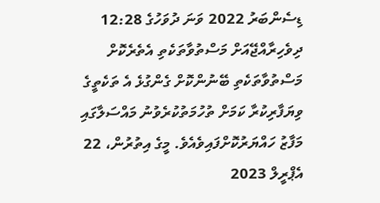ޑިސެންބަރު 2022 ވަނަ ދުވަހުގެ 12:28 ދިވެހިރާއްޖޭއަށް މަސްތުވާތަކެތި އެތެރެކޮށް މަސްތުވާތަކެތި ބޭނުންކޮށް ގެންގުޅެ އެ ތަކެތީގެ ވިޔަފާރިކުރާ ކަމަށް ތުހުމަތުކުރެވުނު މައްސަލާގައި މަފާޒު ހައްޔަރުކޮށްފައިވެއެވެ. މީގެ އިތުރުން، 22 އެޕްރީލް 2023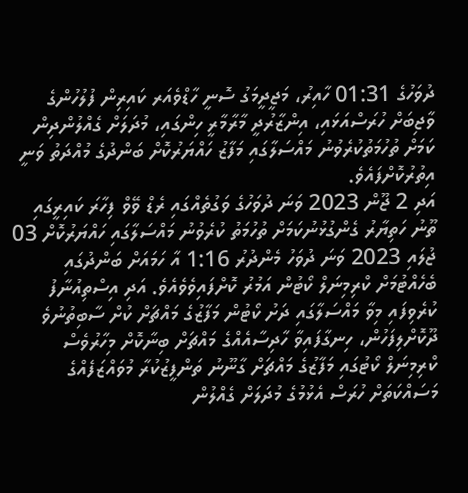ދުވަހުގެ 01:31 ހާއިރު، މަޖީދީމަގު ސޮނީ ހާޑްވެއަރ ކައިރިން ފުލުހުންގެ ވާޖިބަށް ހުރަސްއަޅައި، އިންޒާރުދީ މާރާމާރީ ހިންގައި، މުދަލަށް ގެއްލުންދިން ކަމަށް ތުހުމަތުކުރެވުނު މައްސަލާގައި މަފާޒު ހައްޔަރުކޮށް ބަންދުގެ މުއްދަތު ވަނީ އިތުރުކޮށްފައެވެ.
އަދި 2 ޖޫން 2023 ވަނަ ދުވަހުގެ ވަގުތެއްގައި ރެޑް ވޭވް ފިހާރަ ކައިރީގައި ތޫނު ހަތިޔާރު ގެންގުޅުނުކަމަށް ތުހުމަތު ކުރެވުނު މައްސަލާގައި ހައްޔަރުކޮށް 03 ޖުލައި 2023 ވަނަ ދުވަހު މެންދުރު 1:16 އާ ހަމައަށް ބަންދުގައި ބެހެއްޓުމަށް ކްރިމިނަލް ކޯޓުން އަމުރު ކޮށްފައިވެވެއެވެ. އަދި އިސްތިއުނާފު ކުރެވިފައި މިވާ މައްސަލާގައި ދަށު ކޯޓުން މަފާޒުގެ މައްޗަށް ކުށް ސާބިތުނުވެ ދޫކޮށްލިފަހުން، ހިނގާފައިވާ ހާދިސާއެއްގެ މައްޗަށް ބިނާކޮށް މިހާރުވެސް ކްރިމިނަލް ކޯޓުގައި މަފާޒުގެ މައްޗަށް ގާނޫނު ތަންފީޒުކުރާ މުވައްޒަފެއްގެ މަސައްކަތަށް ހުރަސް އެޅުމުގެ މުދަލަށް ގެއްލުން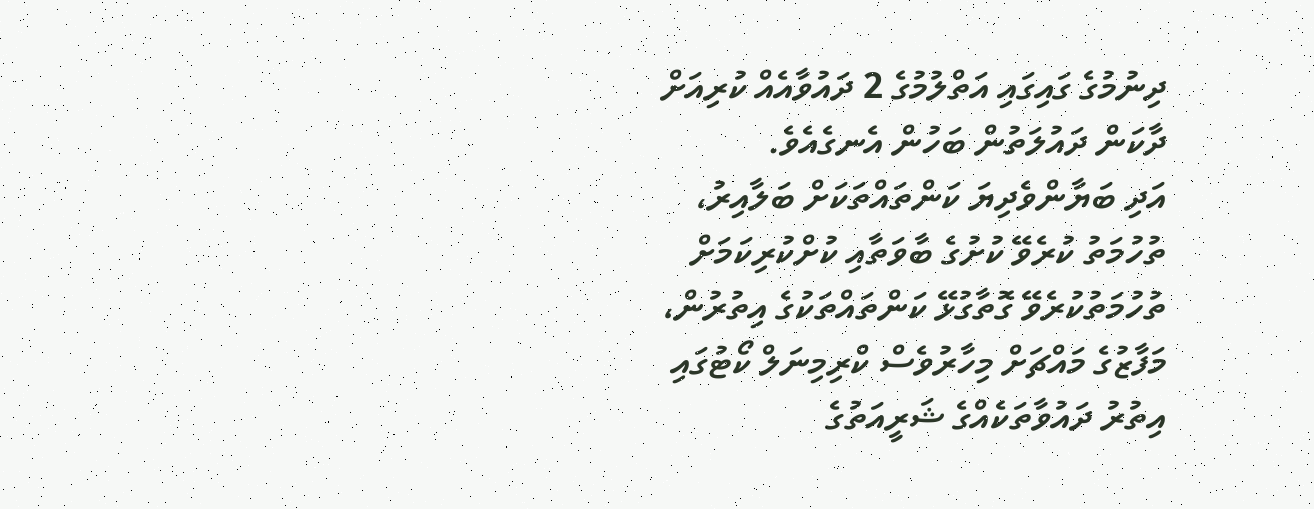ދިނުމުގެ ގައިގައި އަތްލުމުގެ 2 ދައުވާއެއް ކުރިއަށް ދާކަން ދައުލަތުން ބަހުން އެނގެއެވެ.
އަދި ބަޔާންވެދިޔަ ކަންތައްތަކަށް ބަލާއިރު، ތުހުމަތު ކުރެވޭ ކުށުގެ ބާވަތާއި ކުށްކުރިކަމަށް ތުހުމަތުކުރެވޭ ގޮތާގުޅޭ ކަންތައްތަކުގެ އިތުރުން، މަފާޒުގެ މައްޗަށް މިހާރުވެސް ކްރިމިނަލް ކޯޓުގައި އިތުރު ދައުވާތަކެއްގެ ޝަރީއަތުގެ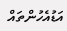އަޑުއެހުންތައް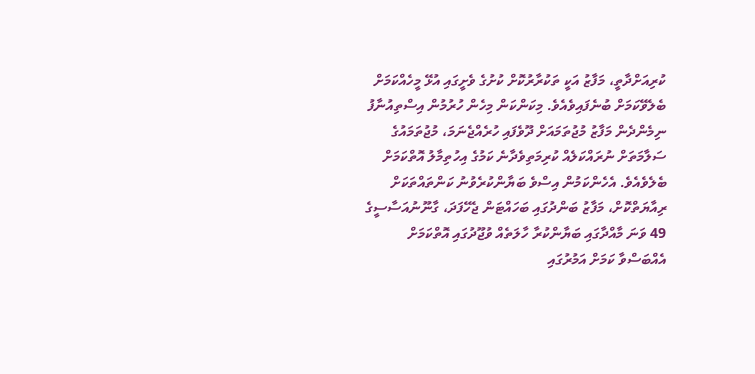ކުރިއަށްދާތީ، މަފާޒު އަކީ ތަކުރާރުކޮށް ކުށުގެ ވެށީގައި އުޅޭ މީހެއްކަމަށް ބެލެވޭކަމަށް ބުނެފައިވެއެވެ. މިކަންކަން މިހެން ހުރުމުން އިސްތިއުނާފު ނިމެންދެން މަފާޒު މުޖުތަމައަށް ދޫވެފައި ހުރެއްޖެނަމަ، މުޖުތަމައުގެ ސަލާމަތަށް ނުރައްކަލެއް ކުރިމަތިވެދާނެ ކަމުގެ އިހުތިމާލު އޮތްކަމަށް ބެލެވެއެވެ. އެހެންކަމުން އިސްވެ ބަޔާންކުރެވުނު ކަންތައްތަކަށް ރިއާޔަތްކޮށް، މަފާޒު ބަންދުގައި ބަހައްޓަން ޖެހޭފަދަ، ގާނޫނުއަސާސީގެ 49 ވަނަ މާއްދާގައި ބަޔާންކުރާ ހާލަތެއް ވުޖޫދުގައި އޮތްކަމަށް އެއްބަސްވާ ކަމަށް އަމުރުގައި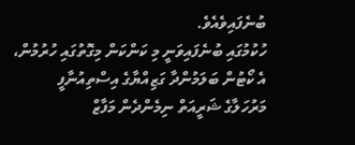ބުނެފައިވެއެވެ.
ހުކުމުގައި ބުނެފައިވަނީ މި ކަންކަން މިގޮތުގައި ހުރުމުން، އެ ކޯޓުން ބަލަމުންދާ ގަޒިއްޔާގެ އިސްތިއުނާފީ މަރުހަލާގެ ޝަރީއަތް ނިމެންދެން މަފާޒް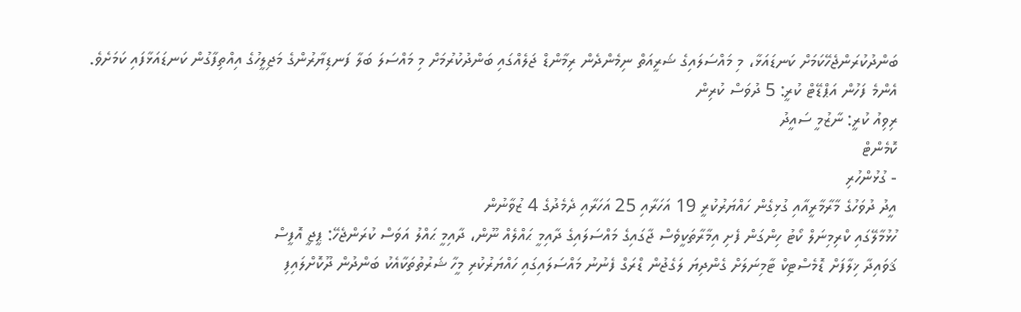ބަންދުކުރަންޖެހޭކަމަށް ކަނޑައަޅާ، މި މައްސަލައިގެ ޝަރީއަތް ނިމެންދެން ރިމާންޑް ޖަލެއްގައި ބަންދުކުރުމަށް މި މައްސަލަ ބަލާ ފަނޑިޔާރުންގެ މަޖިލީހުގެ އިއްތިފާގުން ކަނޑައަޅާފައި ކަމަށެވެ.
އެންމެ ފަހުން އަޕްޑޭޓް ކުރީ: 5 ދުވަސް ކުރިން
ރިވިއު ކުރީ: ނާޒުމީ ސައީދު
ކޮމެންޓް
- ގުޅުންހުރި
އީދު ދުވަހުގެ މާރާމާރީއާއި ގުޅިގެން ހައްޔަރުކުރީ 19 އަހަރާއި 25 އަހަރާއި ދެމެދުގެ 4 ޒުވާނުން
ހުޅުމާލޭގައި ކްރިމިނަލް ކޯޓު ހިންގަން ފެށި އިމާރާތަކީވެސް ޖާގައިގެ މައްސަލައިގެ ދާއިމީ ޙައްލެއް ނޫން، ދާއިމީ ޙައްލު އަވަސް ކުރަންޖެހޭ: ޕީޖީ އޮފީސް
ޤަވައިދާ ޚިލާފަށް ޑޮމެސްޓިކް ޓާމިނަލަށް ގެންދިޔަ ލަގެޖުން ޑްރަގް ފެނުނު މައްސަލައިގައި ހައްޔަރުކުރި މީހާ ޝަރުތުތަކާއެކު ބަންދުން ދޫކޮށްލައިފި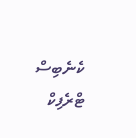ކެނެބިސް ޓްރެފިކް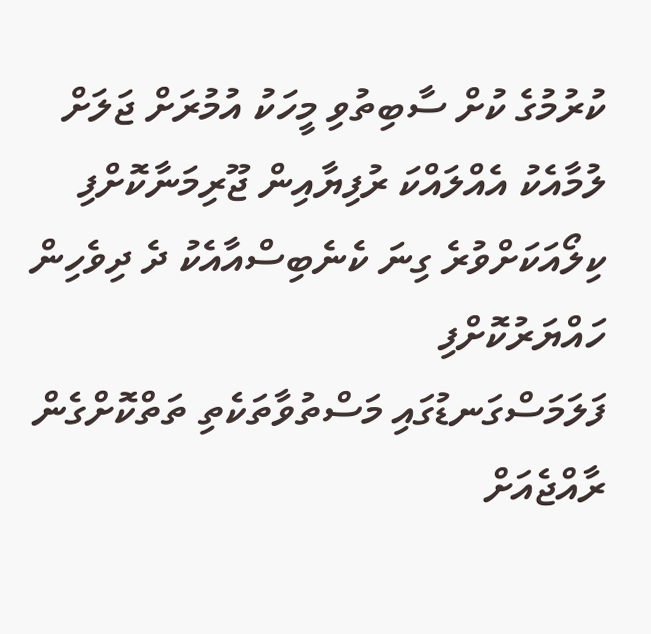ކުރުމުގެ ކުށް ސާބިތުވި މީހަކު އުމުރަށް ޖަލަށް ލުމާއެކު އެއްލައްކަ ރުފިޔާއިން ޖޫރިމަނާކޮށްފި
ކިލޯއަކަށްވުރެ ގިނަ ކެނެބިސްއާއެކު ދެ ދިވެހިން ހައްޔަރުކޮށްފި
ފަލަމަސްގަނޑުގައި މަސްތުވާތަކެތި ތަތްކޮށްގެން ރާއްޖެއަށް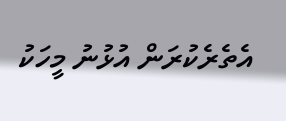އެތެރެކުރަން އުޅުނު މީހަކު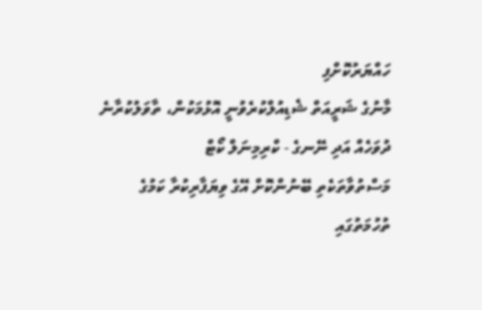ހައްޔަރުކޮށްފި
މާނުގެ ޝަރީއަތް ޝެޑިއުލްކުރެވުނީ އޮޅުމަކުން، ތާވަލުކުރާނެ ދުވަހެއް އަދި ނޭނގެ - ކްރިމިނަލް ކޯޓް
މަސްތުވާތަކެތި ބޭނުންކޮށް އޭގެ ވިޔަފާރިކުރާ ކަމުގެ ތުހުމަތުގައި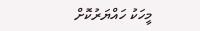މީހަކު ހައްޔަރުކޮށް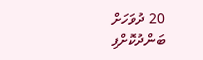20 ދުވަހަށް ބަންދުކޮށްފި